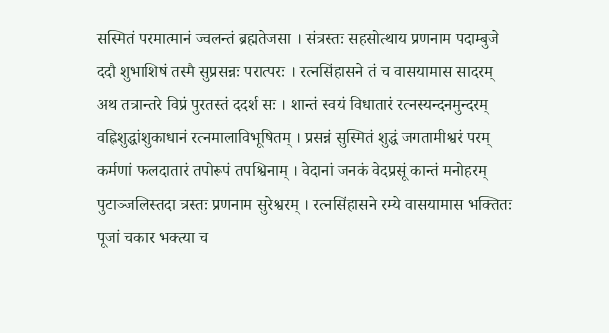सस्मितं परमात्मानं ज्वलन्तं ब्रह्मतेजसा । संत्रस्तः सहसोत्थाय प्रणनाम पदाम्बुजे
ददौ शुभाशिषं तस्मै सुप्रसन्नः परात्परः । रत्नसिंहासने तं च वासयामास सादरम्
अथ तत्रान्तरे विप्रं पुरतस्तं ददर्श सः । शान्तं स्वयं विधातारं रत्नस्यन्दनमुन्दरम्
वह्निशुद्धांशुकाधानं रत्नमालाविभूषितम् । प्रसन्नं सुस्मितं शुद्धं जगतामीश्वरं परम्
कर्मणां फलदातारं तपोरूपं तपश्विनाम् । वेदानां जनकं वेदप्रसूं कान्तं मनोहरम्
पुटाञ्जलिस्तदा त्रस्तः प्रणनाम सुरेश्वरम् । रत्नसिंहासने रम्ये वासयामास भक्तितः
पूजां चकार भक्त्या च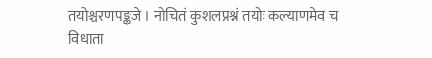तयोश्चरणपङ्कजे । नोचितं कुशलप्रश्नं तयोः कल्याणमेव च
विधाता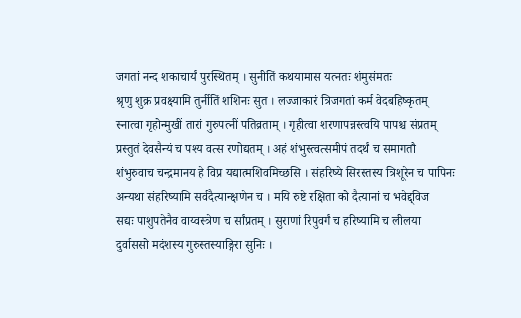जगतां नन्द शकाचार्यं पुरस्थितम् । सुनीतिं कथयामास यत्नतः शंमुसंमतः
श्रृणु शुक्र प्रवक्ष्यामि तुर्नीतिं शशिनः सुत । लज्जाकारं त्रिजगतां कर्म वेदबहिष्कृतम्
स्नात्वा गृहोन्मुखीं तारां गुरुपत्नीं पतिव्रताम् । गृहीत्वा शरणापन्नस्त्वयि पापश्च संप्रतम्
प्रस्तुतं देवसैन्यं च पश्य वत्स रणोद्यतम् । अहं शंभुस्त्वत्समीपं तदर्थं च समागतौ
शंभुरुवाच चन्द्रमानय हे विप्र यद्यात्मशिवमिच्छसि । संहरिष्ये सिरस्तस्य त्रिशूरेन च पापिनः
अन्यथा संहरिष्यामि सर्वदैत्यान्क्षणेन च । मयि रुष्टे रक्षिता को दैत्यानां च भवेद्द्विज
सद्यः पाशुपतेनैव वाय्वस्त्रेण च र्सांप्रतम् । सुराणां रिपुवर्गं च हरिष्यामि च लीलया
दुर्वाससो मदंशस्य गुरुस्तस्याङ्गिरा सुनिः ।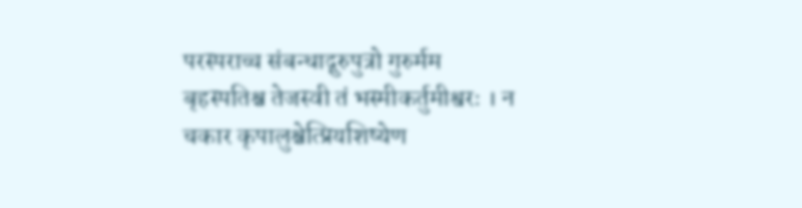परस्पराच्च संबन्धाद्गुरुपुत्रो गुरुर्मम
बृहस्पतिश्च तेजस्वी तं भस्मीकर्तुमीश्वरः । न चकार कृपालुश्चेत्प्रियशिष्येण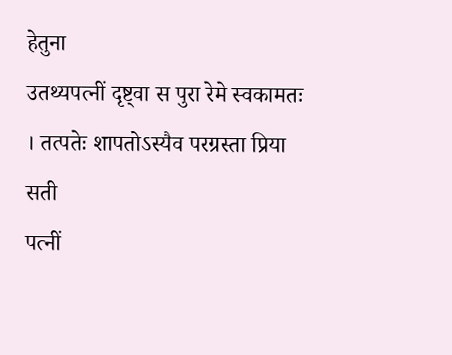हेतुना
उतथ्यपत्नीं दृष्ट्वा स पुरा रेमे स्वकामतः । तत्पतेः शापतोऽस्यैव परग्रस्ता प्रिया सती
पत्नीं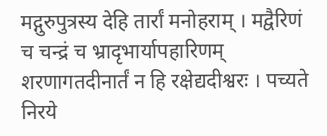मद्गुरुपुत्रस्य देहि तार्रां मनोहराम् । मद्वैरिणं च चन्द्रं च भ्रादृभार्यापहारिणम्
शरणागतदीनार्तं न हि रक्षेद्यदीश्वरः । पच्यते निरये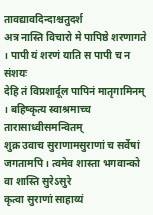तावद्यावदिन्दाश्चतुदर्श
अत्र नास्ति विचारो मे पापिष्ठे शरणागते । पापी यं शरणं याति स पापी च न संशयः
देहि तं विप्रशार्दूल पापिनं मातृगामिनम् । बहिष्कृत्य स्वाश्रमाच्च तारासाध्वीसमन्वितम्
शुक्र उवाच सुराणामसुराणां च सर्वेषां जगतामपि । त्वमेव शास्ता भगवान्को वा शास्ति सुरेऽसुरे
कृत्वा सुराणां साहाय्यं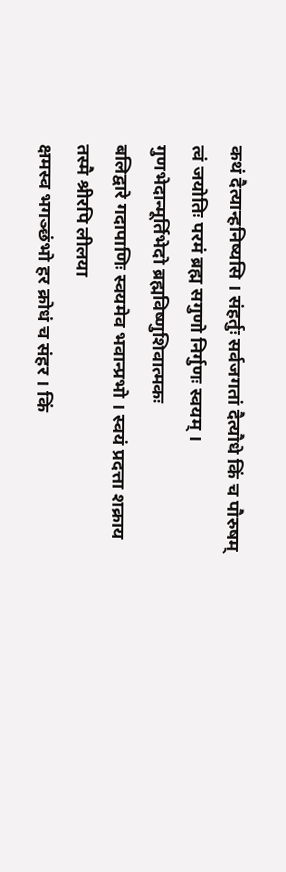कथं दैत्यान्हनिष्यसि । संहर्तुः सर्वजगतां दैत्यौधे किं च पौरुषम्
त्वं जयोतिः परमं ब्रह्म सगुणो निर्गुणः स्वयम् । गुणभेदान्मूर्तिभेदो ब्रह्मविष्णुशिवात्मकः
बलिद्वारे गदापाणिः स्वयमेव भवान्प्रभो । स्वयं प्रदत्ता शक्राय तस्मै श्रीरपि लीलया
क्षमस्व भगञ्छंभो हर क्रोधं च संहर । किं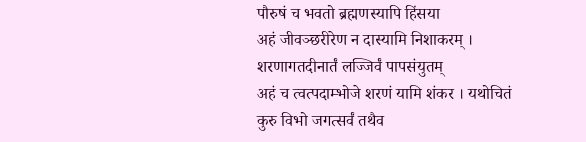पौरुषं च भवतो ब्रह्मणस्यापि हिंसया
अहं जीवञ्छरीरेण न दास्यामि निशाकरम् । शरणागतदीनार्तं लज्जिर्वं पापसंयुतम्
अहं च त्वत्पदाम्भोजे शरणं यामि शंकर । यथोचितं कुरु विभो जगत्सर्वं तथैव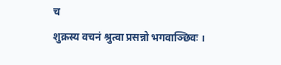च
शुक्रस्य वचनं श्रुत्वा प्रसन्नो भगवाञ्छिवः ।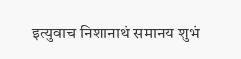इत्युवाच निशानाथं समानय शुभं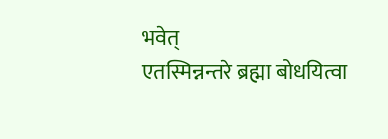भवेत्
एतस्मिन्नन्तरे ब्रह्मा बोधयित्वा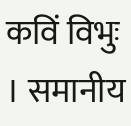कविं विभुः । समानीय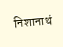निशानाथं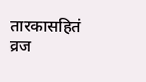तारकासहितं व्रज